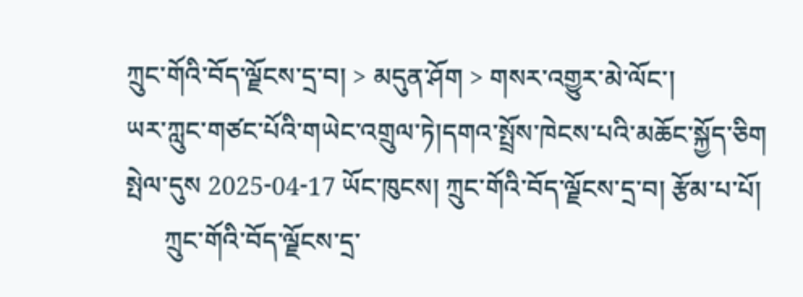ཀྲུང་གོའི་བོད་ལྗོངས་དྲ་བ། > མདུན་ཤོག > གསར་འགྱུར་མེ་ལོང་།
ཡར་ཀླུང་གཙང་པོའི་གཡེང་འགྲུལ་ཏེ།དགའ་སྤྲོས་ཁེངས་པའི་མཆོང་སྐྱོད་ཅིག
སྤེལ་དུས 2025-04-17 ཡོང་ཁུངས། ཀྲུང་གོའི་བོད་ལྗོངས་དྲ་བ། རྩོམ་པ་པོ།
      ཀྲུང་གོའི་བོད་ལྗོངས་དྲ་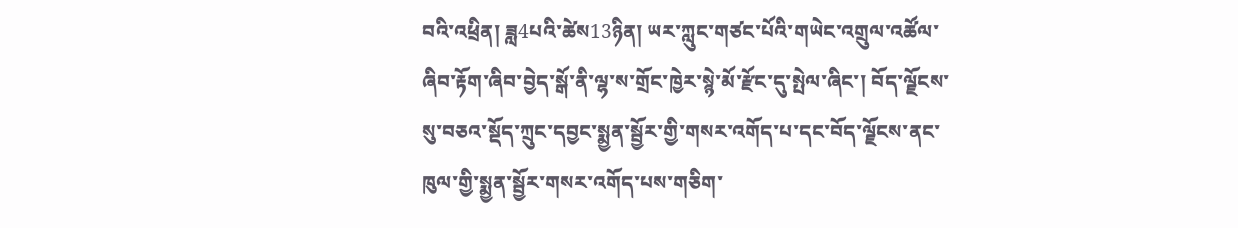བའི་འཕྲིན། ཟླ4པའི་ཚེས13ཉིན། ཡར་ཀླུང་གཙང་པོའི་གཡེང་འགྲུལ་འཚོལ་ཞིབ་རྟོག་ཞིབ་བྱེད་སྒོ་ནི་ལྷ་ས་གྲོང་ཁྱེར་སྙེ་མོ་རྫོང་དུ་སྤེལ་ཞིང་། བོད་ལྗོངས་སུ་བཅའ་སྡོད་ཀྲུང་དབྱང་སྨྱན་སྦྱོར་གྱི་གསར་འགོད་པ་དང་བོད་ལྗོངས་ནང་ཁུལ་གྱི་སྨྱན་སྦྱོར་གསར་འགོད་པས་གཅིག་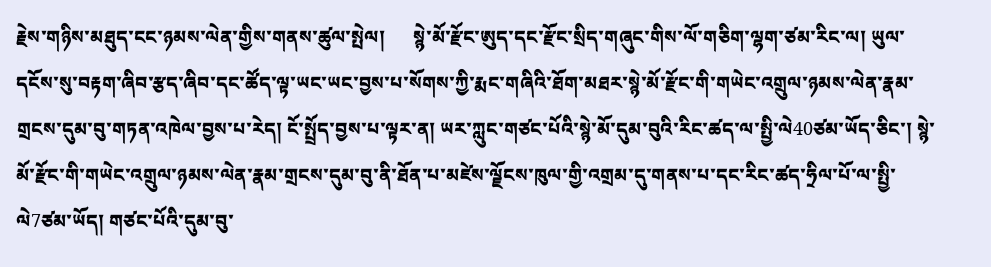རྗེས་གཉིས་མཐུད་ངང་ཉམས་ལེན་གྱིས་གནས་ཚུལ་སྤེལ།      སྙེ་མོ་རྫོང་ཨུད་དང་རྫོང་སྲིད་གཞུང་གིས་ལོ་གཅིག་ལྷག་ཙམ་རིང་ལ། ཡུལ་དངོས་སུ་བརྟག་ཞིབ་རྩད་ཞིབ་དང་ཚོད་ལྟ་ཡང་ཡང་བྱས་པ་སོགས་ཀྱི་རྨང་གཞིའི་ཐོག་མཐར་སྙེ་མོ་རྫོང་གི་གཡེང་འགྲུལ་ཉམས་ལེན་རྣམ་གྲངས་དུམ་བུ་གཏན་འཁེལ་བྱས་པ་རེད། ངོ་སྤྲོད་བྱས་པ་ལྟར་ན། ཡར་ཀླུང་གཙང་པོའི་སྙེ་མོ་དུམ་བུའི་རིང་ཚད་ལ་སྤྱི་ལེ40ཙམ་ཡོད་ཅིང་། སྙེ་མོ་རྫོང་གི་གཡེང་འགྲུལ་ཉམས་ལེན་རྣམ་གྲངས་དུམ་བུ་ནི་ཐོན་པ་མཛེས་ལྗོངས་ཁུལ་གྱི་འགྲམ་དུ་གནས་པ་དང་རིང་ཚད་ཧྲིལ་པོ་ལ་སྤྱི་ལེ7ཙམ་ཡོད། གཙང་པོའི་དུམ་བུ་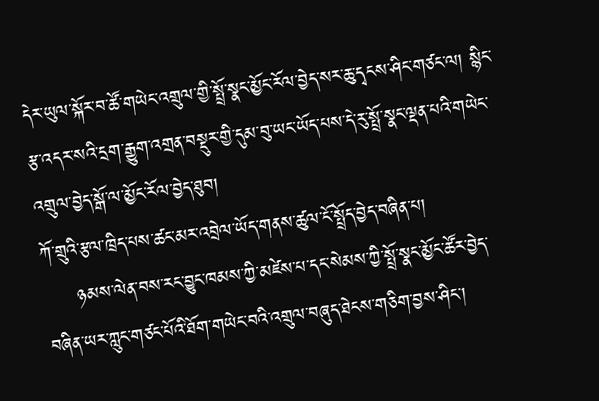དེར་ཡུལ་སྐོར་བ་ཚོ་གཡེང་འགྲུལ་གྱི་སྤྲོ་སྣང་མྱོང་རོལ་བྱེད་སར་ཆུ་དྭངས་ཤིང་གཙང་ལ། སྙིང་རྩ་འདར་སའི་དྲག་རྒྱུག་འགྲན་བསྡུར་གྱི་དུམ་བུ་ཡང་ཡོད་པས་དེ་རུ་སྤྲོ་སྣང་ལྡན་པའི་གཡེང་འགྲུལ་བྱེད་སྒོ་ལ་མྱོང་རོལ་བྱེད་ཐུབ།
ཀོ་གྲུའི་རྩལ་ཁྲིད་པས་ཚང་མར་འབྲེལ་ཡོད་གནས་ཚུལ་ངོ་སྤྲོད་བྱེད་བཞིན་པ།
     ཉམས་ལེན་བས་རང་བྱུང་ཁམས་ཀྱི་མཛེས་པ་དང་སེམས་ཀྱི་སྤྲོ་སྣང་མྱོང་ཚོར་བྱེད་བཞིན་ཡར་ཀླུང་གཙང་པོའི་ཐོག་གཡེང་བའི་འགྲུལ་བཞུད་ཐེངས་གཅིག་བྱས་ཤིང་།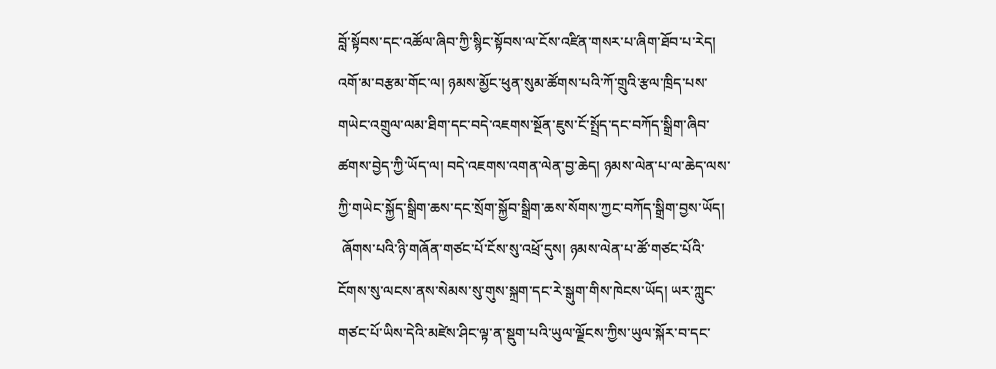བློ་སྟོབས་དང་འཚོལ་ཞིབ་ཀྱི་སྙིང་སྟོབས་ལ་ངོས་འཛིན་གསར་པ་ཞིག་ཐོབ་པ་རེད། འགོ་མ་བརྩམ་གོང་ལ། ཉམས་མྱོང་ཕུན་སུམ་ཚོགས་པའི་ཀོ་གྲུའི་རྩལ་ཁྲིད་པས་གཡེང་འགྲུལ་ལམ་ཐིག་དང་བདེ་འཇགས་སྔོན་ཇུས་ངོ་སྤྲོད་དང་བཀོད་སྒྲིག་ཞིབ་ཚགས་བྱེད་ཀྱི་ཡོད་ལ། བདེ་འཇགས་འགན་ལེན་བྱ་ཆེད། ཉམས་ལེན་པ་ལ་ཆེད་ལས་ཀྱི་གཡེང་སྐྱོད་སྒྲིག་ཆས་དང་སྲོག་སྐྱོབ་སྒྲིག་ཆས་སོགས་ཀྱང་བཀོད་སྒྲིག་བྱས་ཡོད།
 ཞོགས་པའི་ཉི་གཞོན་གཙང་པོ་ངོས་སུ་འཕྲོ་དུས། ཉམས་ལེན་པ་ཚོ་གཙང་པོའི་ངོགས་སུ་ལངས་ནས་སེམས་སུ་གུས་སྐྲག་དང་རེ་སྒུག་གིས་ཁེངས་ཡོད། ཡར་ཀླུང་གཙང་པོ་ཡིས་དེའི་མཛེས་ཤིང་ལྟ་ན་སྡུག་པའི་ཡུལ་ལྗོངས་ཀྱིས་ཡུལ་སྐོར་བ་དང་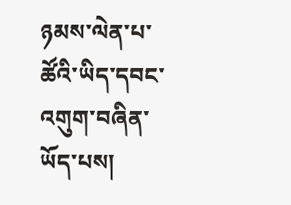ཉམས་ལེན་པ་ཚོའི་ཡིད་དབང་འགུག་བཞིན་ཡོད་པས།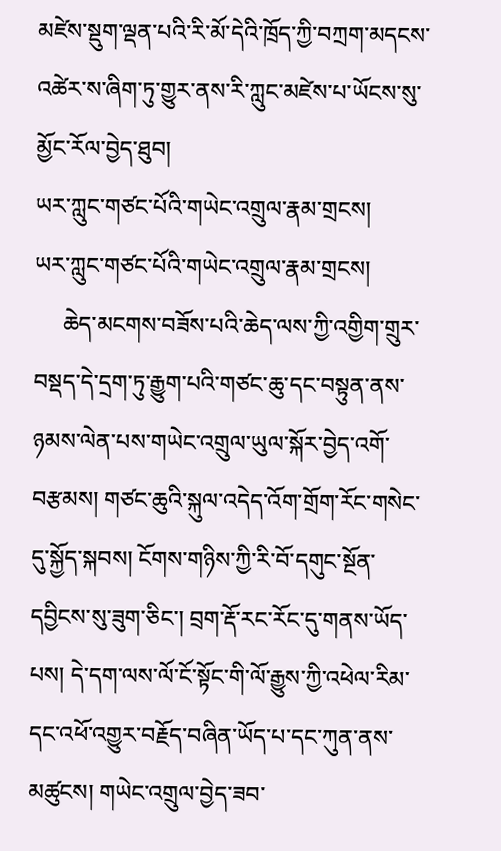མཛེས་སྡུག་ལྡན་པའི་རི་མོ་དེའི་ཁྲོད་ཀྱི་བཀྲག་མདངས་འཚེར་ས་ཞིག་ཏུ་གྱུར་ནས་རི་ཀླུང་མཛེས་པ་ཡོངས་སུ་མྱོང་རོལ་བྱེད་ཐུབ།
ཡར་ཀླུང་གཙང་པོའི་གཡེང་འགྲུལ་རྣམ་གྲངས།
ཡར་ཀླུང་གཙང་པོའི་གཡེང་འགྲུལ་རྣམ་གྲངས།
     ཆེད་མངགས་བཟོས་པའི་ཆེད་ལས་ཀྱི་འགྱིག་གྲུར་བསྡད་དེ་དྲག་ཏུ་རྒྱུག་པའི་གཙང་ཆུ་དང་བསྟུན་ནས་ཉམས་ལེན་པས་གཡེང་འགྲུལ་ཡུལ་སྐོར་བྱེད་འགོ་བརྩམས། གཙང་ཆུའི་སྐུལ་འདེད་འོག་གྲོག་རོང་གསེང་དུ་སྐྱོད་སྐབས། ངོགས་གཉིས་ཀྱི་རི་བོ་དགུང་སྔོན་དབྱིངས་སུ་ཟུག་ཅིང་། བྲག་རྡོ་རང་རོང་དུ་གནས་ཡོད་པས། དེ་དག་ལས་ལོ་ངོ་སྟོང་གི་ལོ་རྒྱུས་ཀྱི་འཕེལ་རིམ་དང་འཕོ་འགྱུར་བརྗོད་བཞིན་ཡོད་པ་དང་ཀུན་ནས་མཚུངས། གཡེང་འགྲུལ་བྱེད་ཟབ་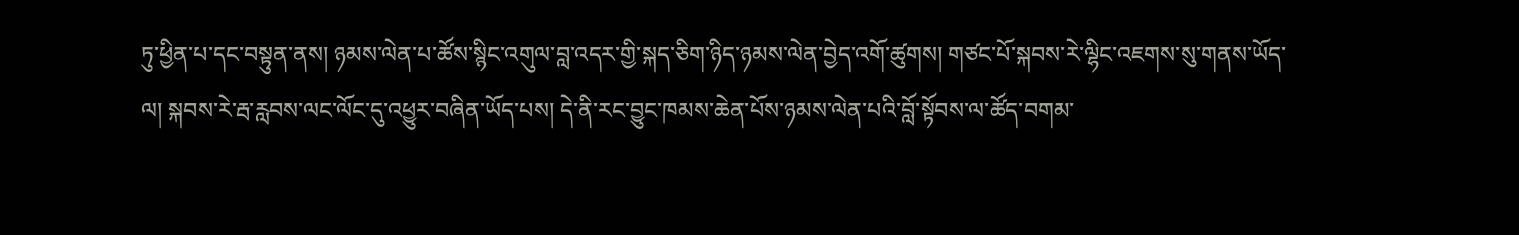ཏུ་ཕྱིན་པ་དང་བསྟུན་ནས། ཉམས་ལེན་པ་ཚོས་སྙིང་འགུལ་བླ་འདར་གྱི་སྐད་ཅིག་ཉིད་ཉམས་ལེན་བྱེད་འགོ་ཚུགས། གཙང་པོ་སྐབས་རེ་ལྷིང་འཇགས་སུ་གནས་ཡོད་ལ། སྐབས་རེ་རྦ་རླབས་ལང་ལོང་དུ་འཕྱུར་བཞིན་ཡོད་པས། དེ་ནི་རང་བྱུང་ཁམས་ཆེན་པོས་ཉམས་ལེན་པའི་བློ་སྟོབས་ལ་ཚོད་བགམ་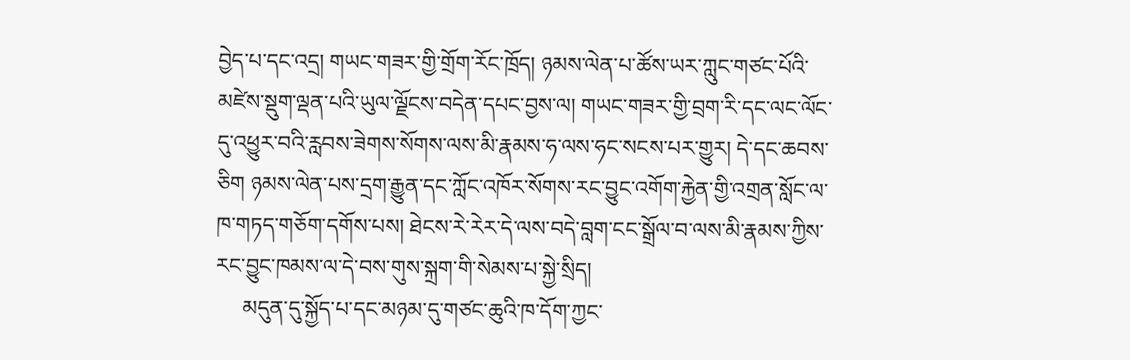བྱེད་པ་དང་འདྲ། གཡང་གཟར་གྱི་གྲོག་རོང་ཁྲོད། ཉམས་ལེན་པ་ཚོས་ཡར་ཀླུང་གཙང་པོའི་མཛེས་སྡུག་ལྡན་པའི་ཡུལ་ལྗོངས་བདེན་དཔང་བྱས་ལ། གཡང་གཟར་གྱི་བྲག་རི་དང་ལང་ལོང་དུ་འཕྱུར་བའི་རླབས་ཟེགས་སོགས་ལས་མི་རྣམས་ཧ་ལས་ཧང་སངས་པར་གྱུར། དེ་དང་ཆབས་ཅིག ཉམས་ལེན་པས་དྲག་རྒྱུན་དང་ཀློང་འཁོར་སོགས་རང་བྱུང་འགོག་རྐྱེན་གྱི་འགྲན་སློང་ལ་ཁ་གཏད་གཅོག་དགོས་པས། ཐེངས་རེ་རེར་དེ་ལས་བདེ་བླག་ངང་སྒྲོལ་བ་ལས་མི་རྣམས་ཀྱིས་རང་བྱུང་ཁམས་ལ་དེ་བས་གུས་སྐྲག་གི་སེམས་པ་སྐྱེ་སྲིད།
     མདུན་དུ་སྐྱོད་པ་དང་མཉམ་དུ་གཙང་ཆུའི་ཁ་དོག་ཀྱང་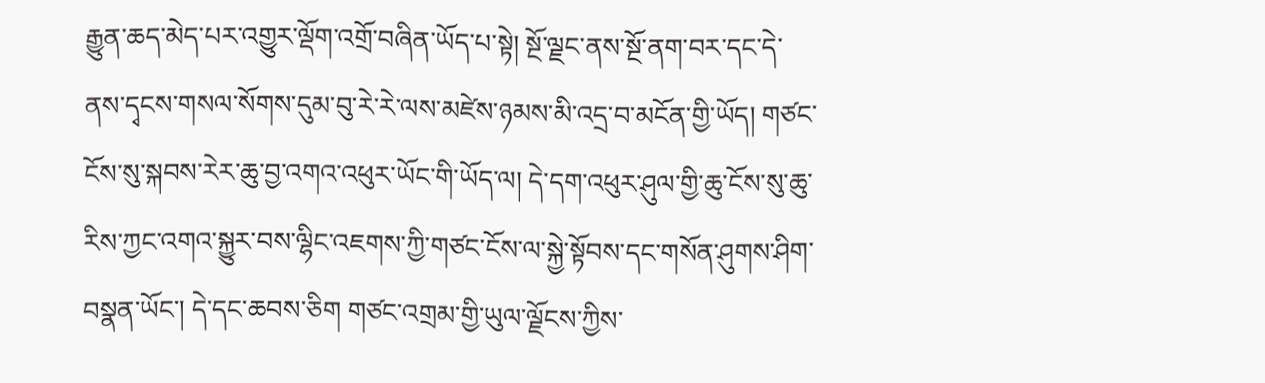རྒྱུན་ཆད་མེད་པར་འགྱུར་ལྡོག་འགྲོ་བཞིན་ཡོད་པ་སྟེ། སྔོ་ལྗང་ནས་སྔོ་ནག་བར་དང་དེ་ནས་དྭངས་གསལ་སོགས་དུམ་བུ་རེ་རེ་ལས་མཛེས་ཉམས་མི་འདྲ་བ་མངོན་གྱི་ཡོད། གཙང་ངོས་སུ་སྐབས་རེར་ཆུ་བྱ་འགའ་འཕུར་ཡོང་གི་ཡོད་ལ། དེ་དག་འཕུར་ཤུལ་གྱི་ཆུ་ངོས་སུ་ཆུ་རིས་ཀྱང་འགའ་སྐྱུར་བས་ལྷིང་འཇགས་ཀྱི་གཙང་ངོས་ལ་སྐྱེ་སྟོབས་དང་གསོན་ཤུགས་ཤིག་བསྣན་ཡོང་། དེ་དང་ཆབས་ཅིག གཙང་འགྲམ་གྱི་ཡུལ་ལྗོངས་ཀྱིས་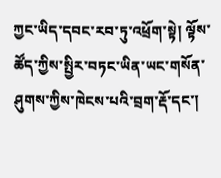ཀྱང་ཡིད་དབང་རབ་ཏུ་འཕྲོག་སྟེ། ལྟོས་ཚོད་ཀྱིས་སྤྱིར་བཏང་ཡིན་ཡང་གསོན་ཤུགས་ཀྱིས་ཁེངས་པའི་བྲག་རྡོ་དང་།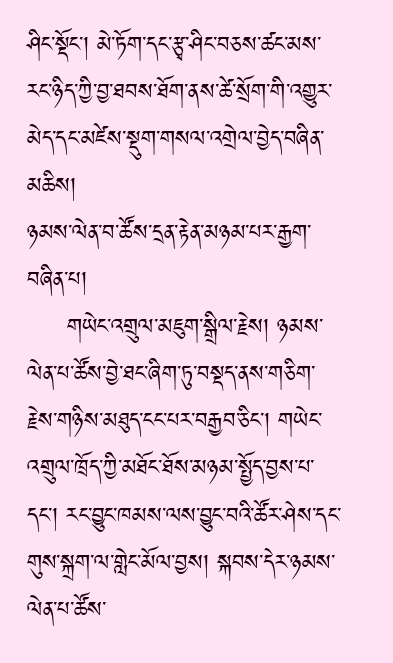ཤིང་སྡོང་། མེ་ཏོག་དང་རྩྭ་ཤིང་བཅས་ཚང་མས་རང་ཉིད་ཀྱི་བྱ་ཐབས་ཐོག་ནས་ཚེ་སྲོག་གི་འགྱུར་མེད་དང་མཛེས་སྡུག་གསལ་འགྲེལ་བྱེད་བཞིན་མཆིས།
ཉམས་ལེན་བ་ཚོས་དྲན་རྟེན་མཉམ་པར་རྒྱག་བཞིན་པ།
     གཡེང་འགྲུལ་མཇུག་སྒྲིལ་རྗེས། ཉམས་ལེན་པ་ཚོས་བྱེ་ཐང་ཞིག་ཏུ་བསྡད་ནས་གཅིག་རྗེས་གཉིས་མཐུད་ངང་པར་བརྒྱབ་ཅིང་། གཡེང་འགྲུལ་ཁྲོད་ཀྱི་མཐོང་ཐོས་མཉམ་སྤྱོད་བྱས་པ་དང་། རང་བྱུང་ཁམས་ལས་བྱུང་བའི་ཚོར་ཤེས་དང་གུས་སྐྲག་ལ་གླེང་མོལ་བྱས། སྐབས་དེར་ཉམས་ལེན་པ་ཚོས་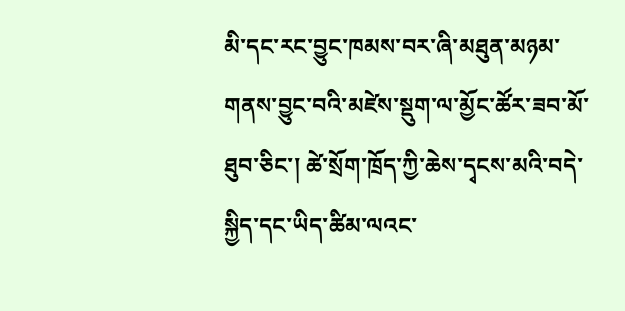མི་དང་རང་བྱུང་ཁམས་བར་ཞི་མཐུན་མཉམ་གནས་བྱུང་བའི་མཛེས་སྡུག་ལ་མྱོང་ཚོར་ཟབ་མོ་ཐུབ་ཅིང་། ཚེ་སྲོག་ཁྲོད་ཀྱི་ཆེས་དྭངས་མའི་བདེ་སྐྱིད་དང་ཡིད་ཚིམ་ལའང་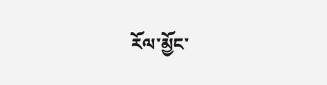རོལ་མྱོང་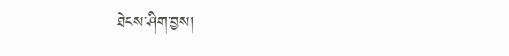ཐེངས་ཤིག་བྱས།